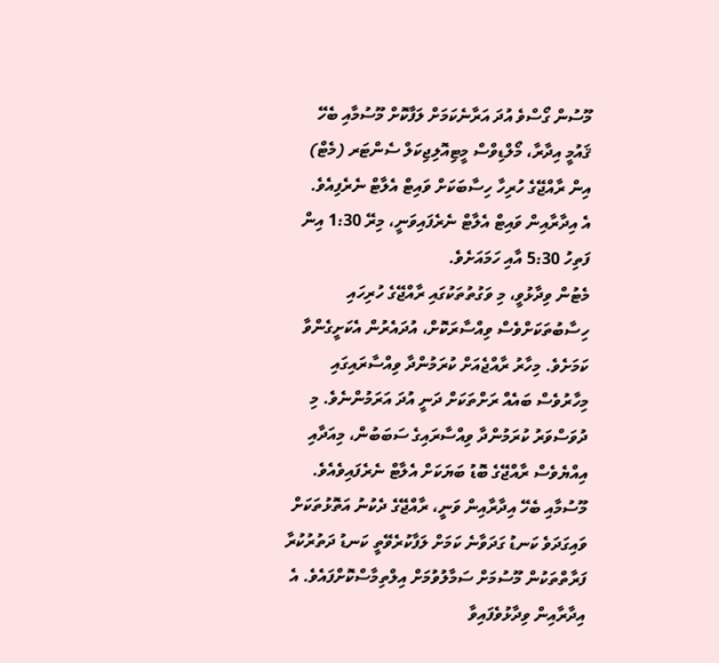މޫސުން ގޯސްވެ އުދަ އަރާނެކަމަށް ލަފާކޮށް މޫސުމާއި ބެހޭ ޤައުމީ އިދާރާ، މޯލްޑިވްސް މީޓިއޮލިޖިކަލް ސެންޓަރ (މެޓް) އިން ރާއްޖޭގެ ހުރިހާ ހިސާބަކަށް ވައިޓް އެލާޓް ނެރެފިއެވެ.
އެ އިދާރާއިން ވައިޓް އެލާޓް ނެރެފައިވަނީ، މިރޭ 1:30 އިން ފަތިހު 5:30 އާއި ހަމައަށެވެ.
މެޓުން ވިދާޅުވީ، މި ވަގުތުތަކުގައި ރާއްޖޭގެ ހުރިހައި ހިސާބުތަކަށްވެސް ވިއްސާރަކޮށް، އުދައެރުން އެކަށީގެންވާ ކަމަށެވެ. މިހާރު ރާއްޖެއަށް ކުރަމުންދާ ވިއްސާރައިގައި މިހާރުވެސް ބައެއް ރަށްތަކަށް ދަނީ އުދަ އަރަމުންނެވެ. މި ދުވަސްވަރު ކުރަމުންދާ ވިއްސާރައިގެ ސަބަބުން، މިއަދާއި އިއްޔެވެސް ރާއްޖޭގެ ބޮޑު ބަޔަކަށް އެލާޓް ނެރެފައިވެއެވެ.
މޫސުމާއި ބެހޭ އިދާރާއިން ވަނީ، ރާއްޖޭގެ ދެކުނު އަތޮޅުތަކަށް ވައިގަދަވެ ކަނޑު ގަދަވާނެ ކަމަށް ލަފާކުރެވޭތީ ކަނޑު ދަތުރުކުރާ ފަރާތްތަކުން މޫސުމަށް ސަމާލުވުމަށް އިލްތިމާސްކޮށްފައެވެ. އެ އިދާރާއިން ވިދާޅުވެފައިވާ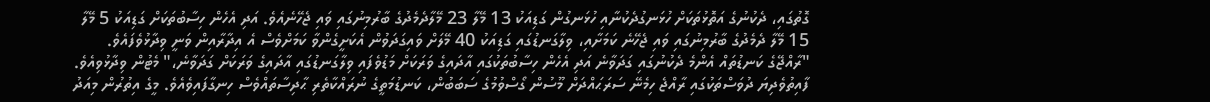ގޮތުގައި، ދެކުނުގެ އަތޮޅުތަކަށް ހުޅަނގުދެކުނާއި ހުޅަނގުން ގަޑިއަކު 13 މޭލާ 23 މޭލާދެމެދުގެ ބާރުމިނުގައި ވައި ޖެހޭނެއެވެ. އަދި އެހެން ހިސާބުތަކަށް ގަޑިއަކު 5 މޭލާ 15 މޭލާ ދެމެދުގެ ބާރުމިނުގައި ވައި ޖެހޭނެ ކަމަށާއި، ވިލާގަނޑުގައި ގަޑިއަކު 40 މޭލަށް ވައިގަދަވުން އެކަށީގެންވާ ކަމަށްވެސް އެ އިދާރާއިން ވަނީ ވިދާޅުވެފައެވެ.
"ރާއްޖޭގެ ކަނޑުތައް އެންމެ ދެކުނުގައި ގަދަވާނެ އަދި އެހެން ހިސާބުތަކުގައި އާދައިގެ ވަރަކަށް މަޑުވެފައި ވިލާގަނޑުގައި އާދައިގެ ވަރަކަށް ގަދަވާނެ،" މެޓުން ވިދާޅުވިއެވެ.
ފާއިތުވެދިޔަ ދުވަސްތަކުގައި ރާއްޖެ ހިމެނޭ ސަރަޙައްދަށް މޫސުން ގޯސްވުމުގެ ސަބަބުން، ކަނޑުމަތީގެ ނުރައްކާތެރި ޙާދިސާތައްވެސް ހިނގާފައިވެއެވެ. މީގެ އިތުރުން މިއަދު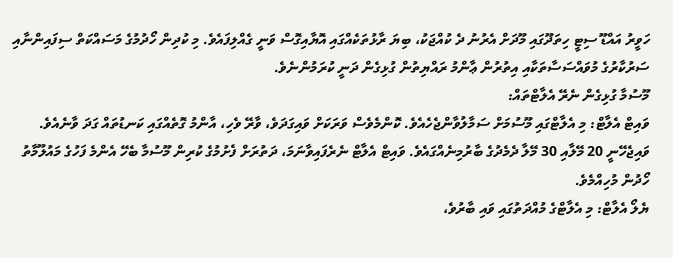ހަވީރު އައްޑޫ ސިޓީ ހިތަދޫގައި މޫދަށް އެރުނު ދެ ކުއްޖަކު، ބިޔަ ރާޅުތަކެއްގައި އޮޔާއިގޮސް ވަނީ ގެއްލިފައެވެ. މި ކުދިން ހޯދުމުގެ މަސައްކަތް ސިފައިންނާއި ސަރުކާރުގެ މުވައްސަސާތަކާއި އިތުރުން ޢާންމު ރައްޔިތުން ގުޅިގެން ދަނީ ކުރަމުންނެވެ.
މޫސުމާ ގުޅިގެން ނެރޭ އެލާޓްތައް:
ވައިޓް އެލާޓް: މި އެލާޓްގައި މޫސުމަށް ސަމާލުވާންޖެހެއެވެ. ކޮންމެވެސް ވަރަކަށް ވައިގަދަވެ، ވާރޭ ވެހި، އާންމު ގޮތެއްގައި ކަނޑުތައް ގަދަ ވާނެއެވެ. ވައިޖެހޭނީ 20 މޭލާއި 30 މޭލާ ދެމެދުގެ ބާރުމިނެއްގައެވެ. ވައިޓް އެލާޓް ނެރެފައިވާނަމަ، ދަތުރަށް ފެށުމުގެ ކުރިން މޫސުމާ ބެހޭ އެންމެ ފަހުގެ މައުލޫމާތު ހޯދުން މުހިއްމެވެ.
ޔެލޯ އެލާޓް: މި އެލާޓްގެ މުއްދަތުގައި ވައި ބާރުވެ،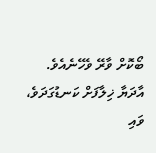ބޯކޮށް ވާރޭ ވެހޭނެއެވެ. އާދަޔާ ޚިލާފަށް ކަނޑުގަދަވެ، ވައި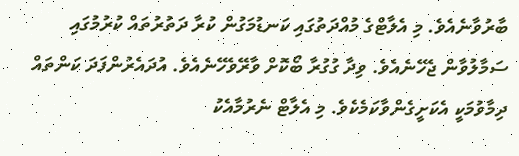ބާރުވާނެއެވެ. މި އެލާޓްގެ މުއްދަތުގައި ކަނޑުމަގުން ކުރާ ދަތުރުތައް ކުރުމުގައި ސަމާލުވާން ޖެހޭނެއެވެ. ވިދާ ގުގުރާ ބޯކޮށް ވާރޭވެހޭނެއެވެ. އުދައެރުންފަދަ ކަންތައް ދިމާވުމަކީ އެކަށީގެންވާކަމެކެވެ. މި އެލާޓް ނެރުމާއެކު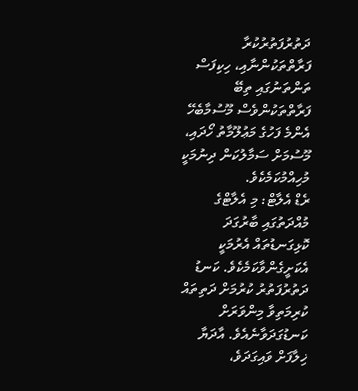ދަތުރުފަތުރުކުރާ ފަރާތްތަކުންނާއި، ހިކިފަސް ތަންތަނުގައި ތިބޭ ފަރާތްތަކުންވެސް މޫސުމާބެހޭ އެންމެ ފަހުގެ މަޢުލޫމާތު ހޯދައި، މޫސުމަށް ސަމާލުކަން ދިނުމަކީ މުހިއްމުކަމެކެވެ.
ރެޑް އެލާޓް: މި އެލާޓްގެ މުއްދަތުގައި ބާރުގަދަ ކޮޅިގަނޑުތައް އެރުމަކީ އެކަށީގެންވާކަމެކެވެ. ކަނޑު ދަތުރުފަތުރު ކުރުމަށް ދަތިތައް ކުރިމަތިވާ މިންވަރަށް ކަނޑުގަދަވާނެއެވެ. އާދަޔާ ޚިލާފަށް ވައިގަދަވެ،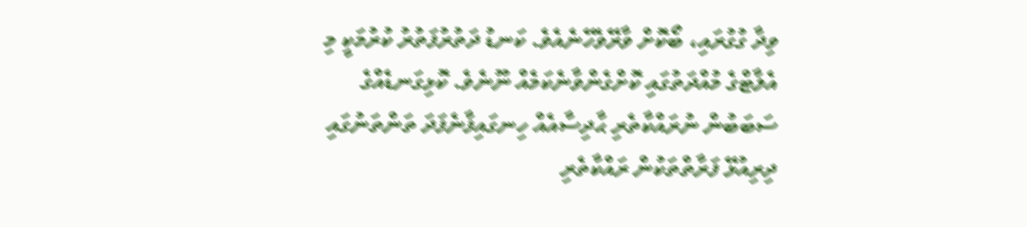ވިދާ ގުގުރައި، ބޯކޮށް ވާރޭވެހޭނެއެވެ. ކަނޑު ދަތުރުފަތުރު ކުރުމަކީ މި އެލާޓްގެ މުއްދަތުގައި ކޮށްގެންވާނެކަމެއް ނޫނެވެ. ކޮޅިގަނޑެއްގެ ސަބަބުން ނުރައްކާތެރި ޙާދިސާއެއް ހިނގައިފާނެފަދަ ތަންތަނުގައި ދިރިއުޅޭ ފަރާތްތަކުން ރައްކާތެރި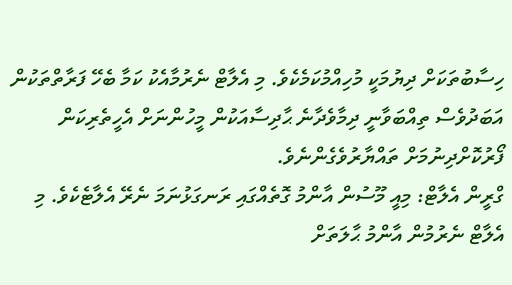ހިސާބުތަކަށް ދިޔުމަކީ މުހިއްމުކަމެކެވެ. މި އެލާޓް ނެރުމާއެކު ކަމާ ބެހޭ ފަރާތްތަކުން އަބަދުވެސް ތިއްބަވާނީ ދިމާވެދާނެ ޙާދިސާއަކުން މީހުންނަށް އެހީތެރިކަން ފޯރުކޮށްދިނުމަށް ތައްޔާރުވެގެންނެވެ.
ގްރީން އެލާޓް: މިއީ މޫސުން އާންމު ގޮތެއްގައި ރަނގަޅުނަމަ ނެރޭ އެލާޓެކެވެ. މި އެލާޓް ނެރުމުން އާންމު ޙާލަތަށް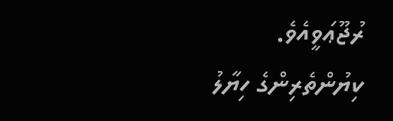ރުޖޫޢަވީއެވެ.
ކިޔުންތެރިންގެ ހިޔާލު